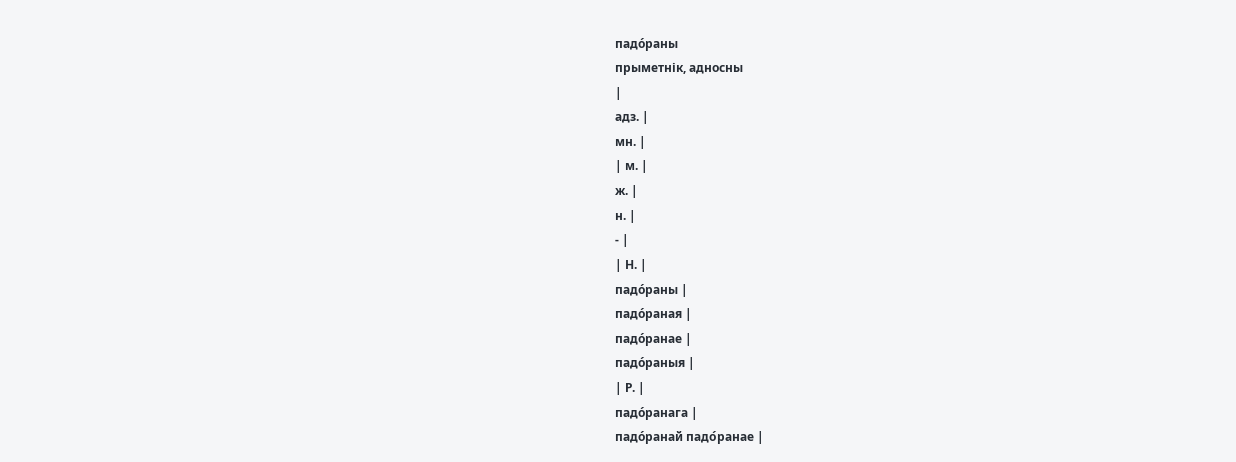падо́раны
прыметнік, адносны
|
адз. |
мн. |
| м. |
ж. |
н. |
- |
| Н. |
падо́раны |
падо́раная |
падо́ранае |
падо́раныя |
| Р. |
падо́ранага |
падо́ранай падо́ранае |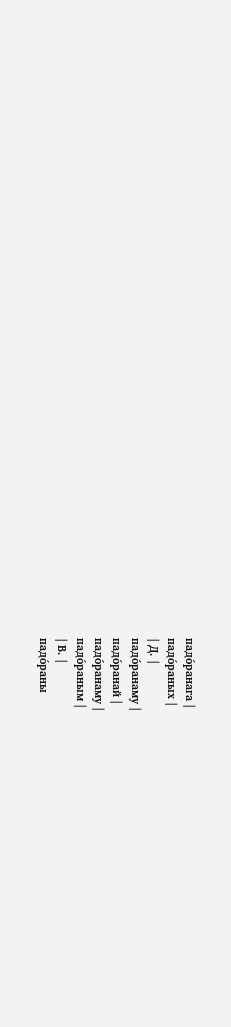падо́ранага |
падо́раных |
| Д. |
падо́ранаму |
падо́ранай |
падо́ранаму |
падо́раным |
| В. |
падо́раны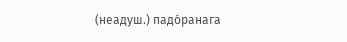(неадуш.) падо́ранага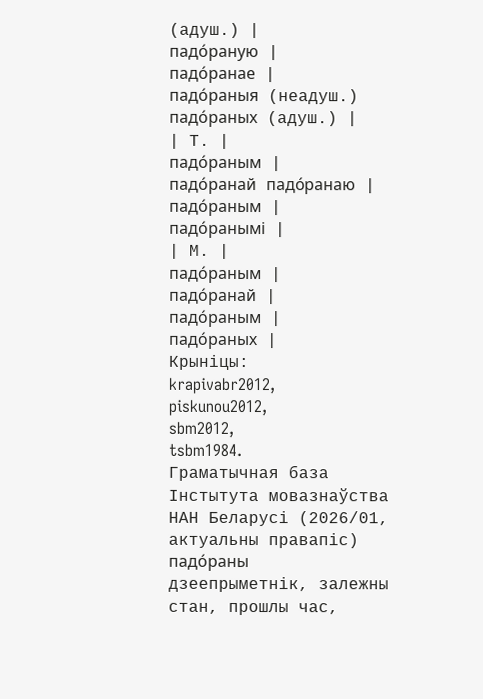(адуш.) |
падо́раную |
падо́ранае |
падо́раныя (неадуш.) падо́раных (адуш.) |
| Т. |
падо́раным |
падо́ранай падо́ранаю |
падо́раным |
падо́ранымі |
| М. |
падо́раным |
падо́ранай |
падо́раным |
падо́раных |
Крыніцы:
krapivabr2012,
piskunou2012,
sbm2012,
tsbm1984.
Граматычная база Інстытута мовазнаўства НАН Беларусі (2026/01, актуальны правапіс)
падо́раны
дзеепрыметнік, залежны стан, прошлы час,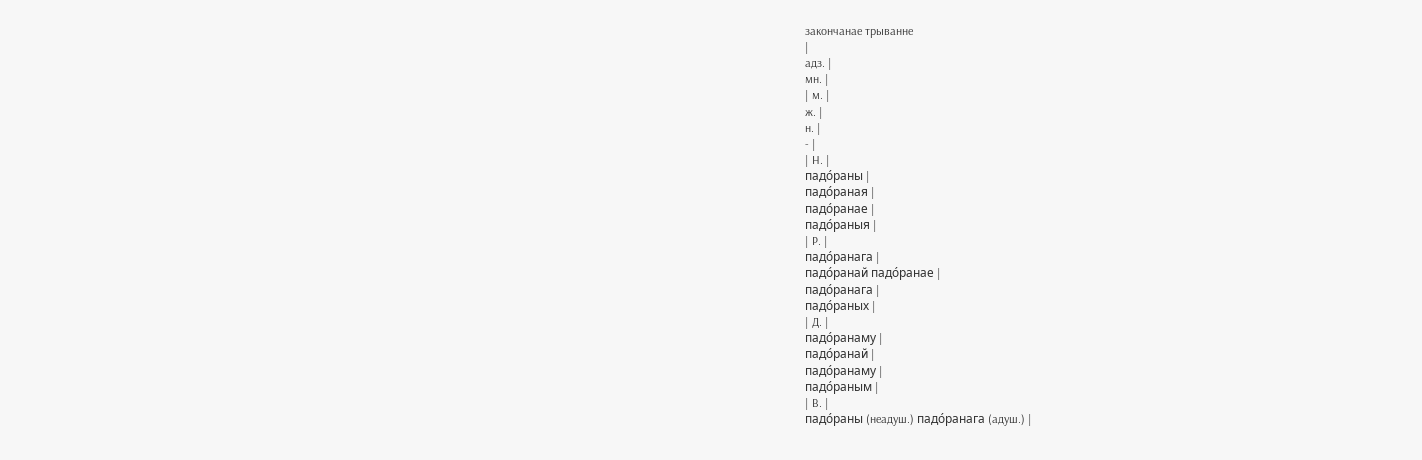закончанае трыванне
|
адз. |
мн. |
| м. |
ж. |
н. |
- |
| Н. |
падо́раны |
падо́раная |
падо́ранае |
падо́раныя |
| Р. |
падо́ранага |
падо́ранай падо́ранае |
падо́ранага |
падо́раных |
| Д. |
падо́ранаму |
падо́ранай |
падо́ранаму |
падо́раным |
| В. |
падо́раны (неадуш.) падо́ранага (адуш.) |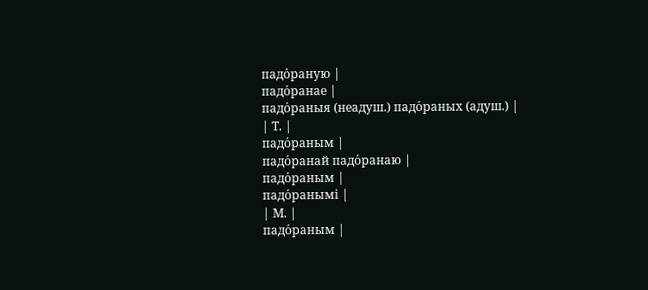падо́раную |
падо́ранае |
падо́раныя (неадуш.) падо́раных (адуш.) |
| Т. |
падо́раным |
падо́ранай падо́ранаю |
падо́раным |
падо́ранымі |
| М. |
падо́раным |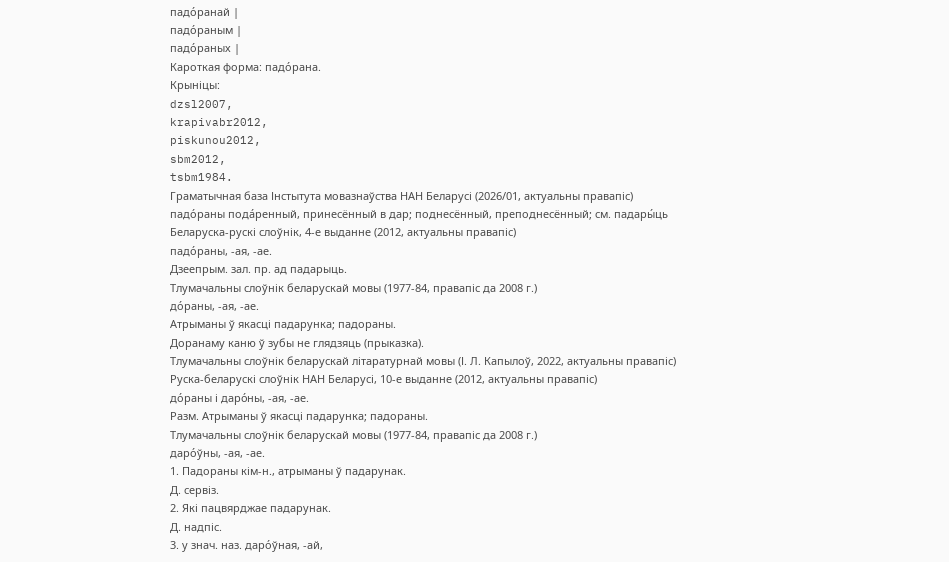падо́ранай |
падо́раным |
падо́раных |
Кароткая форма: падо́рана.
Крыніцы:
dzsl2007,
krapivabr2012,
piskunou2012,
sbm2012,
tsbm1984.
Граматычная база Інстытута мовазнаўства НАН Беларусі (2026/01, актуальны правапіс)
падо́раны пода́ренный, принесённый в дар; поднесённый, преподнесённый; см. падары́ць
Беларуска-рускі слоўнік, 4-е выданне (2012, актуальны правапіс)
падо́раны, ‑ая, ‑ае.
Дзеепрым. зал. пр. ад падарыць.
Тлумачальны слоўнік беларускай мовы (1977-84, правапіс да 2008 г.)
до́раны, -ая, -ае.
Атрыманы ў якасці падарунка; падораны.
Доранаму каню ў зубы не глядзяць (прыказка).
Тлумачальны слоўнік беларускай літаратурнай мовы (І. Л. Капылоў, 2022, актуальны правапіс)
Руска-беларускі слоўнік НАН Беларусі, 10-е выданне (2012, актуальны правапіс)
до́раны і даро́ны, ‑ая, ‑ае.
Разм. Атрыманы ў якасці падарунка; падораны.
Тлумачальны слоўнік беларускай мовы (1977-84, правапіс да 2008 г.)
даро́ўны, -ая, -ае.
1. Падораны кім-н., атрыманы ў падарунак.
Д. сервіз.
2. Які пацвярджае падарунак.
Д. надпіс.
3. у знач. наз. даро́ўная, -ай,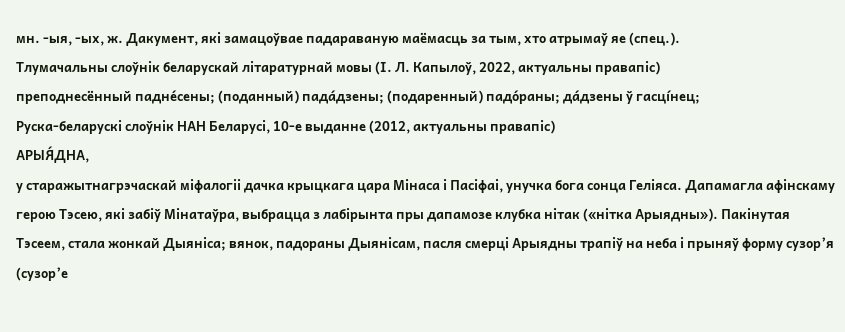мн. -ыя, -ых, ж. Дакумент, які замацоўвае падараваную маёмасць за тым, хто атрымаў яе (спец.).
Тлумачальны слоўнік беларускай літаратурнай мовы (І. Л. Капылоў, 2022, актуальны правапіс)
преподнесённый падне́сены; (поданный) пада́дзены; (подаренный) падо́раны; да́дзены ў гасці́нец;
Руска-беларускі слоўнік НАН Беларусі, 10-е выданне (2012, актуальны правапіс)
АРЫЯ́ДНА,
у старажытнагрэчаскай міфалогіі дачка крыцкага цара Мінаса і Пасіфаі, унучка бога сонца Геліяса. Дапамагла афінскаму герою Тэсею, які забіў Мінатаўра, выбрацца з лабірынта пры дапамозе клубка нітак («нітка Арыядны»). Пакінутая Тэсеем, стала жонкай Дыяніса; вянок, падораны Дыянісам, пасля смерці Арыядны трапіў на неба і прыняў форму сузор’я (сузор’е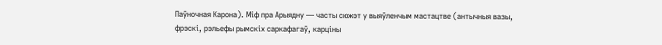Паўночная Карона). Міф пра Арыядну — часты сюжэт у выяўленчым мастацтве (антычныя вазы, фрэскі, рэльефы рымскіх саркафагаў, карціны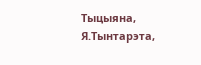Тыцыяна, Я.Тынтарэта,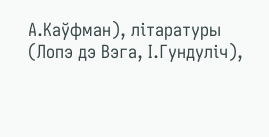А.Каўфман), літаратуры (Лопэ дэ Вэга, І.Гундуліч),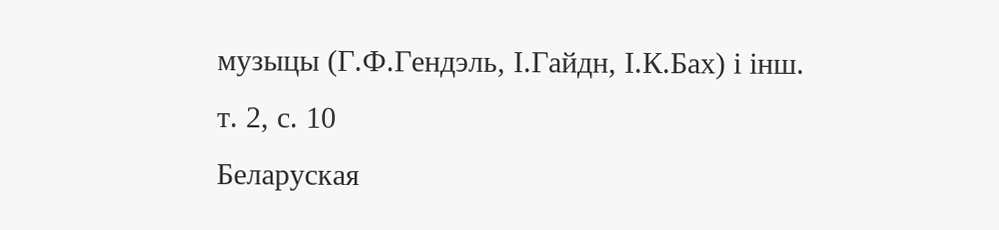музыцы (Г.Ф.Гендэль, І.Гайдн, І.К.Бах) і інш.
т. 2, с. 10
Беларуская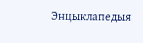Энцыклапедыя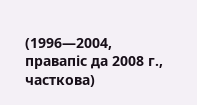(1996—2004, правапіс да 2008 г., часткова)